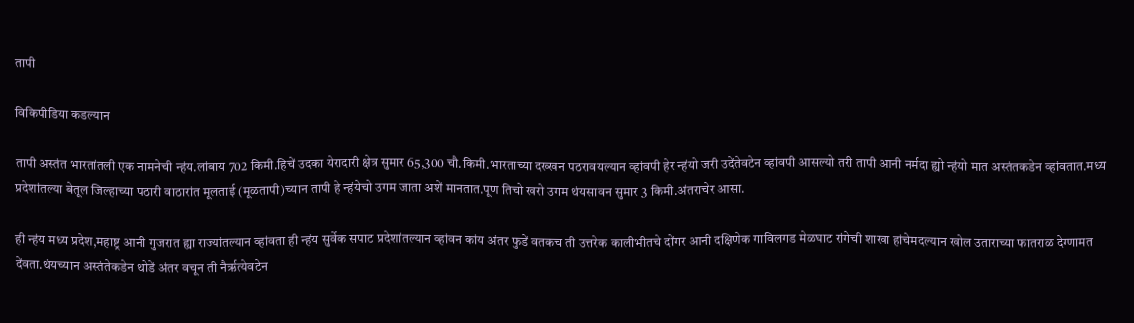तापी

विकिपीडिया कडल्यान

तापी अस्तंत भारतांतली एक नामनेची न्हंय.लांबाय 702 किमी.हिचें उदका येरादारी क्षेत्र सुमार 65,300 चौ.किमी.भारताच्या दख्खन पठरावयल्यान व्हांवपी हेर न्हंयो जरी उदेंतेवटेन व्हांवपी आसल्यो तरी तापी आनी नर्मदा ह्यो न्हंयो मात अस्तंतकडेन व्हांवतात.मध्य प्रदेशांतल्या बेतूल जिल्हाच्या पठारी वाठारांत मूलताई (मूळतापी)च्यान तापी हे न्हंयेचो उगम जाता अशें मानतात.पूण तिचो खरो उगम थंयसावन सुमार 3 किमी.अंतराचेर आसा.

ही न्हंय मध्य प्रदेश,महाष्ट्र आनी गुजरात ह्या राज्यांतल्यान व्हांवता ही न्हंय सुर्वेक सपाट प्रदेशांतल्यान व्हांवन कांय अंतर फुडें वतकच ती उत्तरेक कालीभीतचे दोंगर आनी दक्षिणेक गाविलगड मेळघाट रांगेची शाखा हांचेमदल्यान खोल उताराच्या फातराळ देग्णामत देंवता.थंयच्यान अस्तंतेकडेन थोडें अंतर वचून ती नैर्ऋत्येवटेन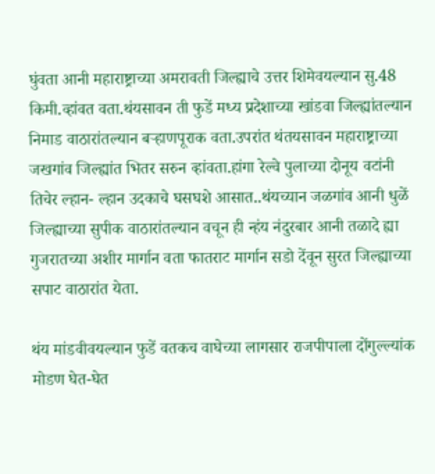घुंवता आनी महाराष्ट्राच्या अमरावती जिल्ह्याचे उत्तर शिमेवयल्यान सु.48 किमी.व्हांवत वता.थंयसावन ती फुडें मध्य प्रदेशाच्या खांडवा जिल्ह्यांतल्यान निमाड वाठारांतल्यान बऱ्हाणपूराक वता.उपरांत थंतयसावन महाराष्ट्राच्या जखगांव जिल्ह्यांत भितर सरुन व्हांवता.हांगा रेल्वे पुलाच्या दोनूय वटांनी तिचेर ल्हान- ल्हान उदकाचे घसघशे आसात..थंयच्यान जळगांव आनी धुळें जिल्ह्याच्या सुपीक वाठारांतल्यान वचून ही न्हंय नंदुरबार आनी तळादे ह्या गुजरातच्या अशीर मार्गान वता फातराट मार्गान सडो देंवून सुरत जिल्ह्याच्या सपाट वाठारांत येता.

थंय मांडवीवयल्यान फुडें वतकच वाघेच्या लागसार राजपीपाला दोंगुल्ल्यांक मोडण घेत-घेत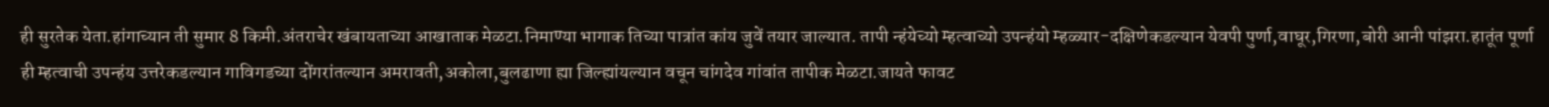ही सुरतेक येता.हांगाच्यान ती सुमार 8 किमी.अंतराचेर खंबायताच्या आखाताक मेळटा.निमाण्या भागाक तिच्या पात्रांत कांय जुवें तयार जाल्यात. तापी न्हंयेच्यो म्हत्वाच्यो उपन्हंयो म्हळ्यार-दक्षिणेकडल्यान येवपी पुर्णा,वाघूर,गिरणा,बोरी आनी पांझरा.हातूंत पूर्णा ही म्हत्वाची उपन्हंय उत्तरेकडल्यान गाविगडच्या दोंगरांतल्यान अमरावती,अकोला,बुलढाणा ह्या जिल्ह्यांयल्यान वचून चांगदेव गांवांत तापीक मेळटा.जायते फावट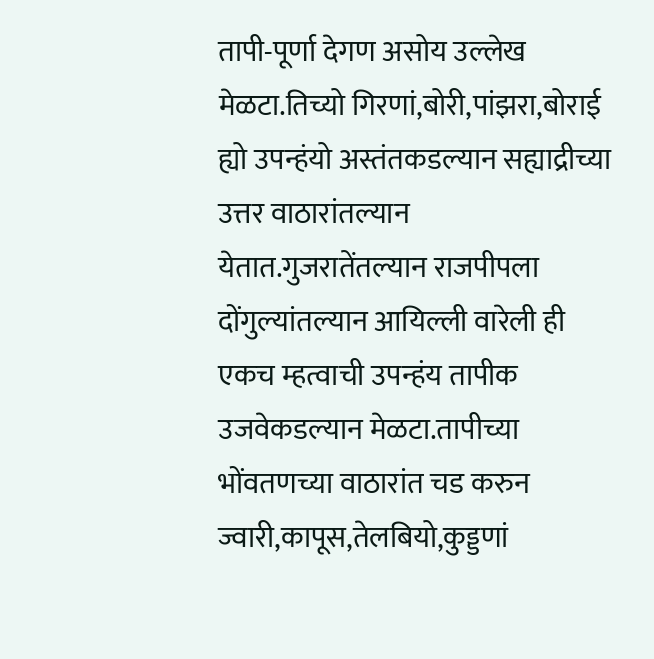तापी-पूर्णा देगण असोय उल्लेख मेळटा.तिच्यो गिरणां,बोरी,पांझरा,बोराई ह्यो उपन्हंयो अस्तंतकडल्यान सह्याद्रीच्या उत्तर वाठारांतल्यान येतात.गुजरातेंतल्यान राजपीपला दोंगुल्यांतल्यान आयिल्ली वारेली ही एकच म्हत्वाची उपन्हंय तापीक उजवेकडल्यान मेळटा.तापीच्या भोंवतणच्या वाठारांत चड करुन ज्वारी,कापूस,तेलबियो,कुड्डणां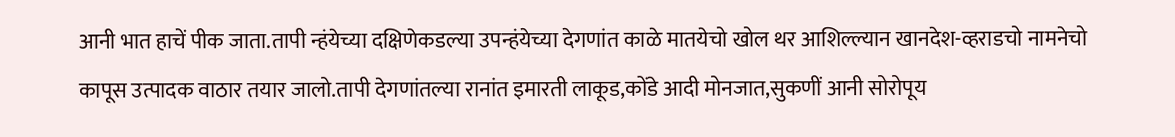आनी भात हाचें पीक जाता.तापी न्हंयेच्या दक्षिणेकडल्या उपन्हंयेच्या देगणांत काळे मातयेचो खोल थर आशिल्ल्यान खानदेश-व्हराडचो नामनेचो कापूस उत्पादक वाठार तयार जालो.तापी देगणांतल्या रानांत इमारती लाकूड,कोंडे आदी मोनजात,सुकणीं आनी सोरोपूय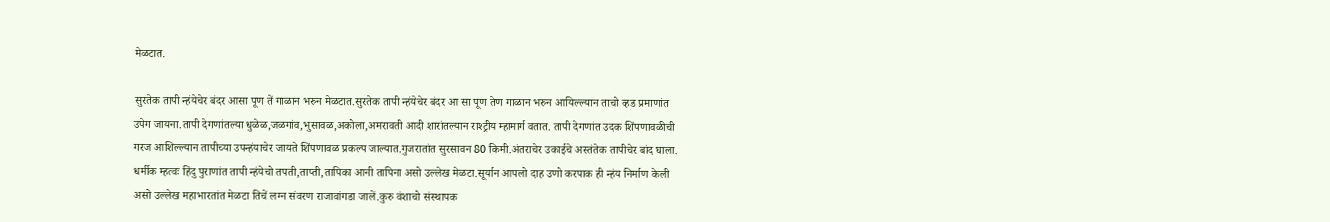मेळटात.

सुरतेक तापी न्हंयेचेर बंदर आसा पूण तें गाळान भरुन मेळटात.सुरतेक तापी न्हंयेचेर बंदर आ सा पूण तेण गाळान भरुन आयिल्ल्यान ताचो व्हड प्रमाणांत उपेग जायना.तापी देगणांतल्या धुळेळ,जळगांव,भुसावळ,अकोला,अमरावती आदी शारांतल्यान राश्ट्रीय म्हामार्ग वतात. तापी देगणांत उदक शिंपणावळीची गरज आशिल्ल्यान तापीच्या उपन्हंयाचेर जायते शिंपणावळ प्रकल्प जाल्यात.गुजरातांत सुरसावन 80 किमी.अंतराचेर उकाईचे अस्तंतेक तापीचेर बांद घाला. धर्मीक म्हत्वः हिंदु पुराणांत तापी न्हंयेचो तपती,ताप्ती,तापिका आनी तापिना असो उल्लेख मेळटा.सूर्यान आपलो दाह उणो करपाक ही न्हंय निर्माण केली असो उल्लेख महाभारतांत मेळटा तिचें लग्न संवरण राजावांगडा जालें.कुरु वंशाचो संस्थापक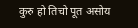कुरु हो तिचो पूत असोय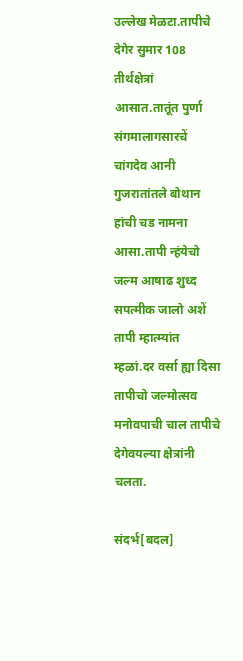उल्लेख मेळटा.तापीचे देगेर सुमार 108 तीर्थक्षेत्रां आसात.तातूंत पुर्णा संगमालागसारचें चांगदेव आनी गुजरातांतले बोथान हांची चड नामना आसा.तापी न्हंयेचो जल्म आषाढ शुध्द सपत्मीक जालो अशें तापी म्हात्म्यांत म्हळां.दर वर्सा ह्या दिसा तापीचो जल्मोत्सव मनोवपाची चाल तापीचे देगेवयल्या क्षेत्रांनी चलता.

संदर्भ[बदल]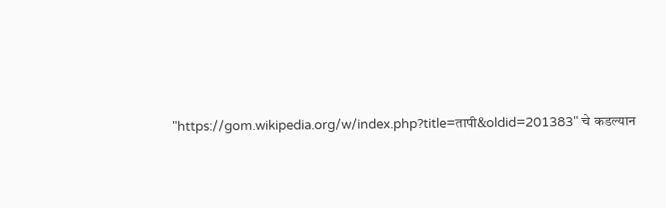"https://gom.wikipedia.org/w/index.php?title=तापी&oldid=201383" चे कडल्यान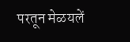परतून मेळयलें